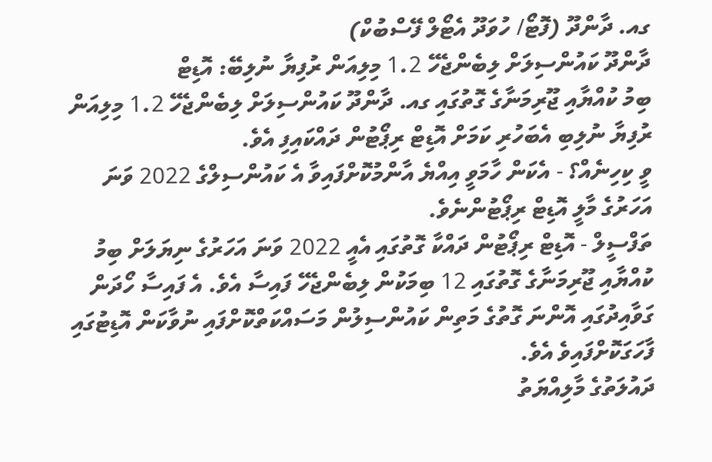ގއ. ދާންދޫ (ފޮޓޯ/ ހުވަދޫ އެޓޯލް ފޭސްބުކް)
ދާންދޫ ކައުންސިލަށް ލިބެންޖެހޭ 1.2 މިލިއަން ރުފިޔާ ނުލިބޭ: އޮޑިޓް
ބިމު ކުއްޔާއި ޖޫރިމަނާގެ ގޮތުގައި ގއ. ދާންދޫ ކައުންސިލަށް ލިބެންޖެހޭ 1.2 މިލިއަން ރުފިޔާ ނުލިބި އެބަހުރި ކަމަށް އޮޑިޓް ރިޕޯޓުން ދައްކައިފި އެވެ.
ވީ ކިހިނެއް؟ - އެކަން ހާމަވީ އިއްޔެ އާންމުކޮށްފައިވާ އެ ކައުންސިލްގެ 2022 ވަނަ އަހަރުގެ މާލީ އޮޑިޓް ރިޕޯޓުންނެވެ.
ތަފްސީލް - އޮޑިޓް ރިޕޯޓުން ދައްކާ ގޮތުގައި އެއީ 2022 ވަނަ އަހަރުގެ ނިޔަލަށް ބިމު ކުއްޔާއި ޖޫރިމަނާގެ ގޮތުގައި 12 ބިމަކުން ލިބެންޖެހޭ ފައިސާ އެވެ. އެ ފައިސާ ހޯދަން ގަވާއިދުގައި އޮންނަ ގޮތުގެ މަތިން ކައުންސިލުން މަސައްކަތްކޮށްފައި ނުވާކަން އޮޑިޓުގައި ފާހަގަކޮށްފައިވެ އެވެ.
ދައުލަތުގެ މާލިއްޔަތު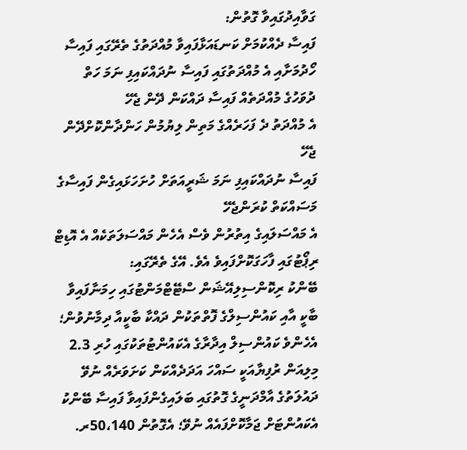ގަވާއިދުގައިވާ ގޮތުން:
ފައިސާ ދެއްކުމަށް ކަނޑައަޅާފައިވާ މުއްދަތުގެ ތެރޭގައި ފައިސާ ހޯދުމަށާއި އެ މުއްދަތުގައި ފައިސާ ނުދައްކައިފި ނަމަ ހަތް ދުވަހުގެ މުއްދަތެއް ފައިސާ ދައްކަން ދޭން ޖެހޭ
އެ މުއްދަތު ދެ ފަހަރެއްގެ މަތިން ލިޔުމުން ހަންދާންކޮށްދޭން ޖެހޭ
ފައިސާ ނުދައްކައިފި ނަމަ ޝަރީއަތަށް ހުށަހަޅައިގެން ފައިސާގެ މަސައްކަތް ކުރަންޖެހޭ
އެ މައްސަލައިގެ އިތުރުން ވެސް އެހެން މައްސަލަތަކެއް އެ އޮޑިޓް ރިޕޯޓުގައި ފާހަގަކޮށްފައިވެ އެވެ. އޭގެ ތެރޭގައި:
ބޭންކު ރިކޮންސިލިއޭޝަން ސްޓޭޓްމަންޓުގައި ހިމަނާފައިވާ ބާކީ އާއި ކައުންސިލްގެ ފޮތްތަކުން ދައްކާ ބާކީއާ ދިމާނުވުން؛ އެހެންވެ ކައުންސިލް އިދާރާގެ އެކައުންޓުތަކުގައި ހުރި 2.3 މިލިއަން ރުފިޔާއަކީ ސައްހަ އަދަދެއްކަން ކަށަވަރެއް ނުވޭ
ދައުލަތުގެ އާމްދަނީގެ ގޮތުގައި ބަލައިގެންފައިވާ ފައިސާ ބޭންކު އެކައުންޓަށް ޖަމާކޮށްފައެއް ނުވޭ؛ އެގޮތުން 50،140ރ.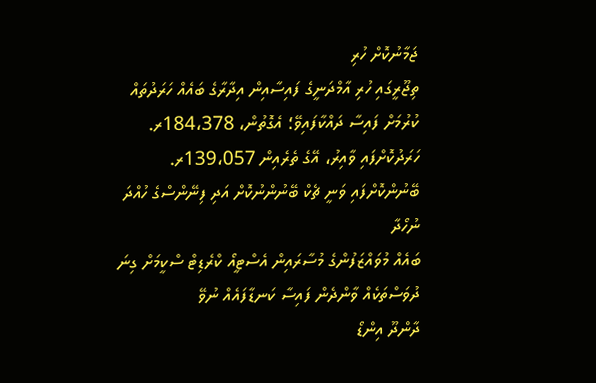ޖަމާނުކޮށް ހުރި
ތިޖޫރީގައި ހުރި އާމްދަނީގެ ފައިސާއިން އިދާރާގެ ބައެއް ހަރަދުތައް ކުރުމަށް ފައިސާ ދައްކާފައިވޭ؛ އެގޮތުން، 184،378ރ. ހަރަދުކޮށްފައި ވާއިރު، އޭގެ ތެރެއިން 139،057ރ. ބޭނުންކޮށްފައި ވަނީ ޗެކް ބޭނުންނުކޮށް އަދި ފިނޭންސްގެ ހުއްދަ ނުހޯދާ
ބައެއް މުވައްޒަފުންގެ މުސާރައިން އެސްޓީއޯ ކްރެޑިޓް ސްކީމަށް ގިނަ ދުވަސްތަކެއް ވާންދެން ފައިސާ ކަނޑާފައެއް ނުވޭ
ދާންދޫ އިންޑޯ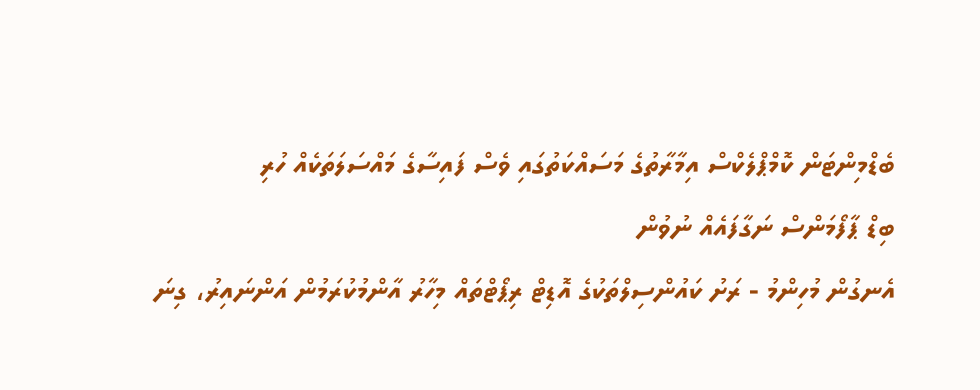ބެޑްމިންޓަން ކޮމްޕްލެކްސް އިމާރާތުގެ މަސައްކަތުގައި ވެސް ފައިސާގެ މައްސަލަތަކެއް ހުރި
ބިޑް ޕާފޯމަންސް ނަގާފައެއް ނުވުން
އެނގުން މުހިންމު - ރަށު ކައުންސިލްތަކުގެ އޮޑިޓް ރިޕޯޓްތައް މިހާރު އާންމުކުރަމުން އަންނައިރު، ގިނަ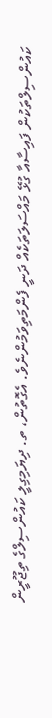ކައުންސިލްތަކުން ފައިސާއާ ގުޅޭ މައްސަލަތަކެއް ދަނީ ފެންމަތިވަމުންނެވެ. އެގޮތުން، ތ. ދިޔަމިގިލީ ކައުންސިލްގެ ތިޖޫރީން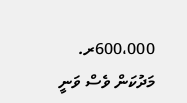600،000ރ. މަދުކަން ވެސް ވަނީ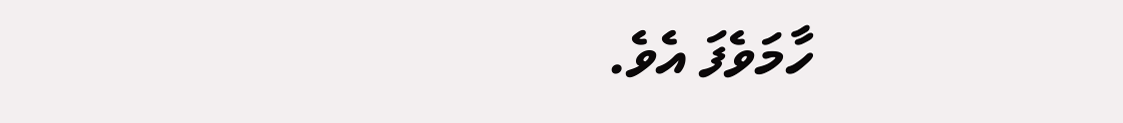ހާމަވެފަ އެވެ.